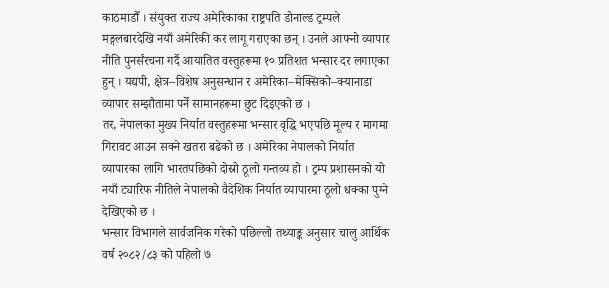काठमाडौँ । संयुक्त राज्य अमेरिकाका राष्ट्रपति डोनाल्ड ट्रम्पले मङ्गलबारदेखि नयाँ अमेरिकी कर लागू गराएका छन् । उनले आफ्नो व्यापार नीति पुनर्संरचना गर्दै आयातित वस्तुहरूमा १० प्रतिशत भन्सार दर लगाएका हुन् । यद्यपी, क्षेत्र–विशेष अनुसन्धान र अमेरिका–मेक्सिको–क्यानाडा व्यापार सम्झौतामा पर्ने सामानहरूमा छुट दिइएको छ ।
तर, नेपालका मुख्य निर्यात वस्तुहरूमा भन्सार वृद्धि भएपछि मूल्य र मागमा गिरावट आउन सक्ने खतरा बढेको छ । अमेरिका नेपालको निर्यात व्यापारका लागि भारतपछिको दोस्रो ठूलो गन्तव्य हो । ट्रम्प प्रशासनको यो नयाँ ट्यारिफ नीतिले नेपालको वैदेशिक निर्यात व्यापारमा ठूलो धक्का पुग्ने देखिएको छ ।
भन्सार विभागले सार्वजनिक गरेको पछिल्लो तथ्याङ्क अनुसार चालु आर्थिक वर्ष २०८२/८३ को पहिलो ७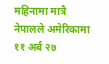महिनामा मात्रै नेपालले अमेरिकामा ११ अर्ब २७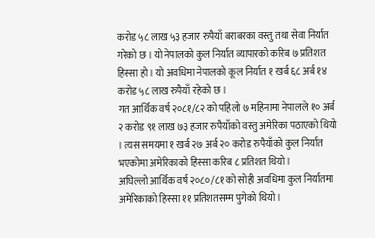करोड ५८ लाख ५३ हजार रुपैयाँ बराबरका वस्तु तथा सेवा निर्यात गरेको छ । यो नेपालको कुल निर्यात व्यापारको करिब ७ प्रतिशत हिस्सा हो । यो अवधिमा नेपालको कूल निर्यात १ खर्ब ६८ अर्ब १४ करोड ५८ लाख रुपैयाँ रहेको छ ।
गत आर्थिक वर्ष २०८१/८२ को पहिलो ७ महिनामा नेपालले १० अर्ब २ करोड ९१ लाख ७३ हजार रुपैयाँको वस्तु अमेरिका पठाएको थियो । त्यस समयमा १ खर्ब २७ अर्ब २० करोड रुपैयाँको कुल निर्यात भएकोमा अमेरिकाको हिस्सा करिब ८ प्रतिशत थियो ।
अघिल्लो आर्थिक वर्ष २०८०/८१ को सोही अवधिमा कुल निर्यातमा अमेरिकाको हिस्सा ११ प्रतिशतसम्म पुगेको थियो ।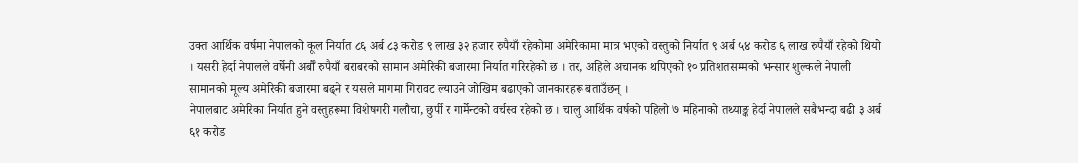उक्त आर्थिक वर्षमा नेपालको कूल निर्यात ८६ अर्ब ८३ करोड ९ लाख ३२ हजार रुपैयाँ रहेकोमा अमेरिकामा मात्र भएको वस्तुको निर्यात ९ अर्ब ५४ करोड ६ लाख रुपैयाँ रहेको थियो । यसरी हेर्दा नेपालले वर्षेनी अर्बौँ रुपैयाँ बराबरको सामान अमेरिकी बजारमा निर्यात गरिरहेको छ । तर, अहिले अचानक थपिएको १० प्रतिशतसम्मको भन्सार शुल्कले नेपाली सामानको मूल्य अमेरिकी बजारमा बढ्ने र यसले मागमा गिरावट ल्याउने जोखिम बढाएको जानकारहरू बताउँछन् ।
नेपालबाट अमेरिका निर्यात हुने वस्तुहरूमा विशेषगरी गलौचा, छुर्पी र गार्मेन्टको वर्चस्व रहेको छ । चालु आर्थिक वर्षको पहिलो ७ महिनाको तथ्याङ्क हेर्दा नेपालले सबैभन्दा बढी ३ अर्ब ६१ करोड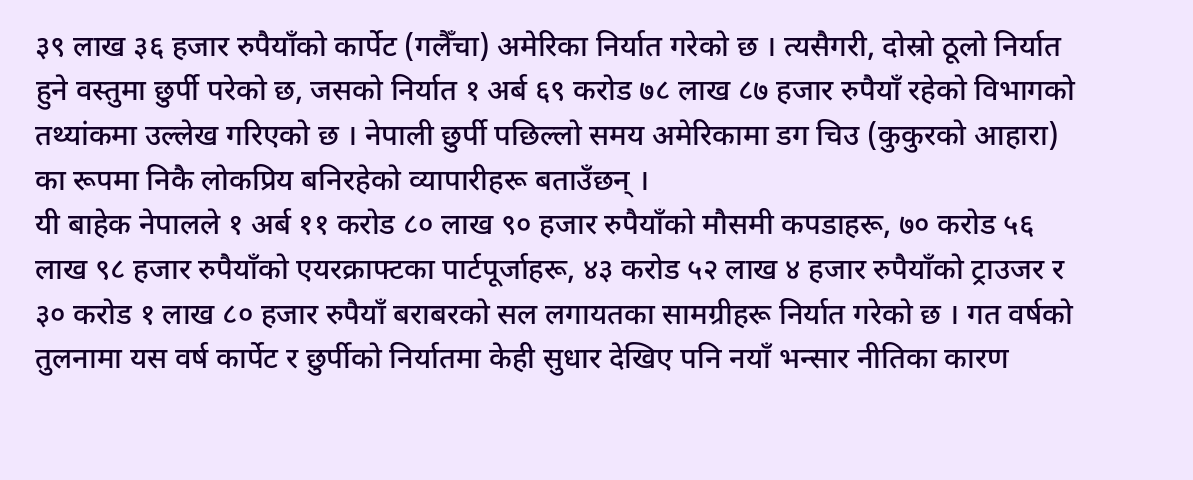३९ लाख ३६ हजार रुपैयाँको कार्पेट (गलैँचा) अमेरिका निर्यात गरेको छ । त्यसैगरी, दोस्रो ठूलो निर्यात हुने वस्तुमा छुर्पी परेको छ, जसको निर्यात १ अर्ब ६९ करोड ७८ लाख ८७ हजार रुपैयाँ रहेको विभागको तथ्यांकमा उल्लेख गरिएको छ । नेपाली छुर्पी पछिल्लो समय अमेरिकामा डग चिउ (कुकुरको आहारा) का रूपमा निकै लोकप्रिय बनिरहेको व्यापारीहरू बताउँछन् ।
यी बाहेक नेपालले १ अर्ब ११ करोड ८० लाख ९० हजार रुपैयाँको मौसमी कपडाहरू, ७० करोड ५६ लाख ९८ हजार रुपैयाँको एयरक्राफ्टका पार्टपूर्जाहरू, ४३ करोड ५२ लाख ४ हजार रुपैयाँको ट्राउजर र ३० करोड १ लाख ८० हजार रुपैयाँ बराबरको सल लगायतका सामग्रीहरू निर्यात गरेको छ । गत वर्षको तुलनामा यस वर्ष कार्पेट र छुर्पीको निर्यातमा केही सुधार देखिए पनि नयाँ भन्सार नीतिका कारण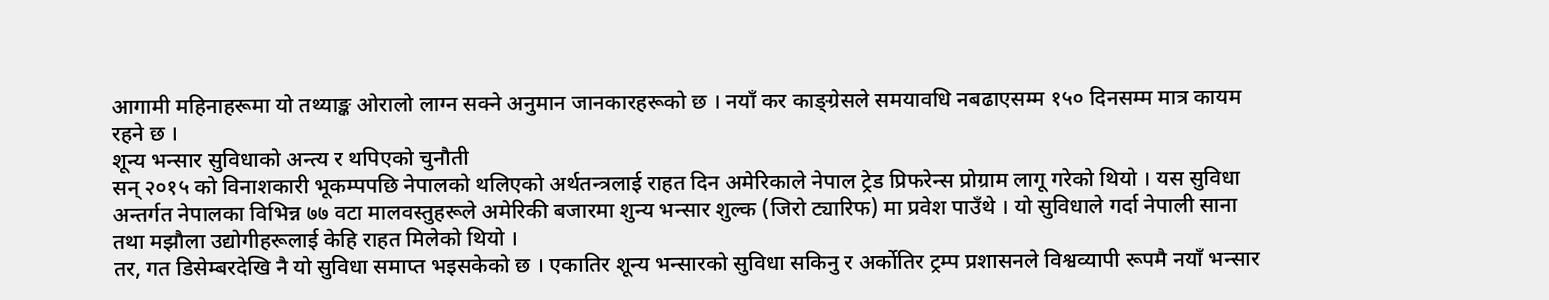आगामी महिनाहरूमा यो तथ्याङ्क ओरालो लाग्न सक्ने अनुमान जानकारहरूको छ । नयाँ कर काङ्ग्रेसले समयावधि नबढाएसम्म १५० दिनसम्म मात्र कायम रहने छ ।
शून्य भन्सार सुविधाको अन्त्य र थपिएको चुनौती
सन् २०१५ को विनाशकारी भूकम्पपछि नेपालको थलिएको अर्थतन्त्रलाई राहत दिन अमेरिकाले नेपाल ट्रेड प्रिफरेन्स प्रोग्राम लागू गरेको थियो । यस सुविधा अन्तर्गत नेपालका विभिन्न ७७ वटा मालवस्तुहरूले अमेरिकी बजारमा शुन्य भन्सार शुल्क (जिरो ट्यारिफ) मा प्रवेश पाउँथे । यो सुविधाले गर्दा नेपाली साना तथा मझौला उद्योगीहरूलाई केहि राहत मिलेको थियो ।
तर, गत डिसेम्बरदेखि नै यो सुविधा समाप्त भइसकेको छ । एकातिर शून्य भन्सारको सुविधा सकिनु र अर्कोतिर ट्रम्प प्रशासनले विश्वव्यापी रूपमै नयाँ भन्सार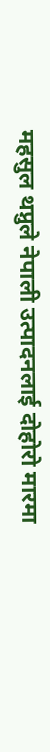महसुल थप्नुले नेपाली उत्पादनलाई दोहोरो मारमा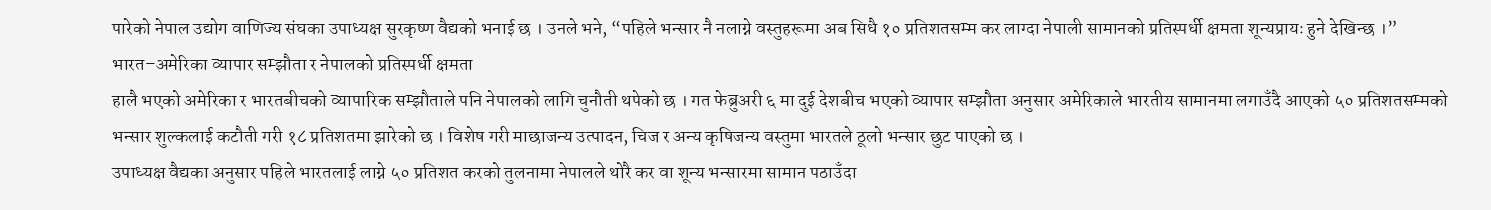पारेको नेपाल उद्योग वाणिज्य संघका उपाध्यक्ष सुरकृष्ण वैद्यको भनाई छ । उनले भने, “पहिले भन्सार नै नलाग्ने वस्तुहरूमा अब सिधै १० प्रतिशतसम्म कर लाग्दा नेपाली सामानको प्रतिस्पर्धी क्षमता शून्यप्रायः हुने देखिन्छ ।”
भारत–अमेरिका व्यापार सम्झौता र नेपालको प्रतिस्पर्धी क्षमता
हालै भएको अमेरिका र भारतबीचको व्यापारिक सम्झौताले पनि नेपालको लागि चुनौती थपेको छ । गत फेब्रुअरी ६ मा दुई देशबीच भएको व्यापार सम्झौता अनुसार अमेरिकाले भारतीय सामानमा लगाउँदै आएको ५० प्रतिशतसम्मको भन्सार शुल्कलाई कटौती गरी १८ प्रतिशतमा झारेको छ । विशेष गरी माछाजन्य उत्पादन, चिज र अन्य कृषिजन्य वस्तुमा भारतले ठूलो भन्सार छुट पाएको छ ।
उपाध्यक्ष वैद्यका अनुसार पहिले भारतलाई लाग्ने ५० प्रतिशत करको तुलनामा नेपालले थोरै कर वा शून्य भन्सारमा सामान पठाउँदा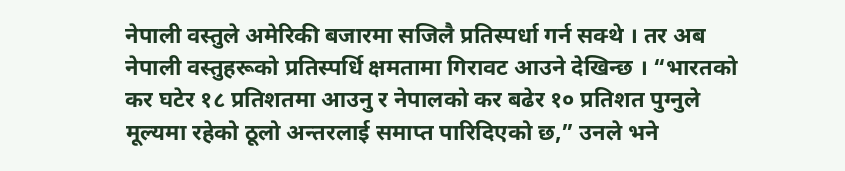नेपाली वस्तुले अमेरिकी बजारमा सजिलै प्रतिस्पर्धा गर्न सक्थे । तर अब नेपाली वस्तुहरूको प्रतिस्पर्धि क्षमतामा गिरावट आउने देखिन्छ । “भारतको कर घटेर १८ प्रतिशतमा आउनु र नेपालको कर बढेर १० प्रतिशत पुग्नुले मूल्यमा रहेको ठूलो अन्तरलाई समाप्त पारिदिएको छ,” उनले भने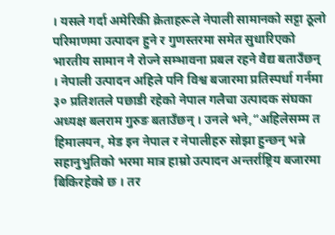। यसले गर्दा अमेरिकी क्रेताहरूले नेपाली सामानको सट्टा ठूलो परिमाणमा उत्पादन हुने र गुणस्तरमा समेत सुधारिएको भारतीय सामान नै रोज्ने सम्भावना प्रबल रहने वैद्य बताउँछन् । नेपाली उत्पादन अहिले पनि विश्व बजारमा प्रतिस्पर्धा गर्नमा ३० प्रतिशतले पछाडी रहेको नेपाल गलैचा उत्पादक संघका अध्यक्ष बलराम गुरुङ बताउँछन् । उनले भने,“अहिलेसम्म त हिमालयन, मेड इन नेपाल र नेपालीहरु सोझा हुन्छन् भन्ने सहानुभुतिको भरमा मात्र हाम्रो उत्पादन अन्तर्राष्ट्रिय बजारमा बिकिरहेको छ । तर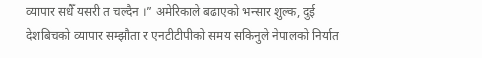व्यापार सधैँ यसरी त चल्दैन ।” अमेरिकाले बढाएको भन्सार शुल्क, दुई देशबिचको व्यापार सम्झौता र एनटीटीपीको समय सकिनुले नेपालको निर्यात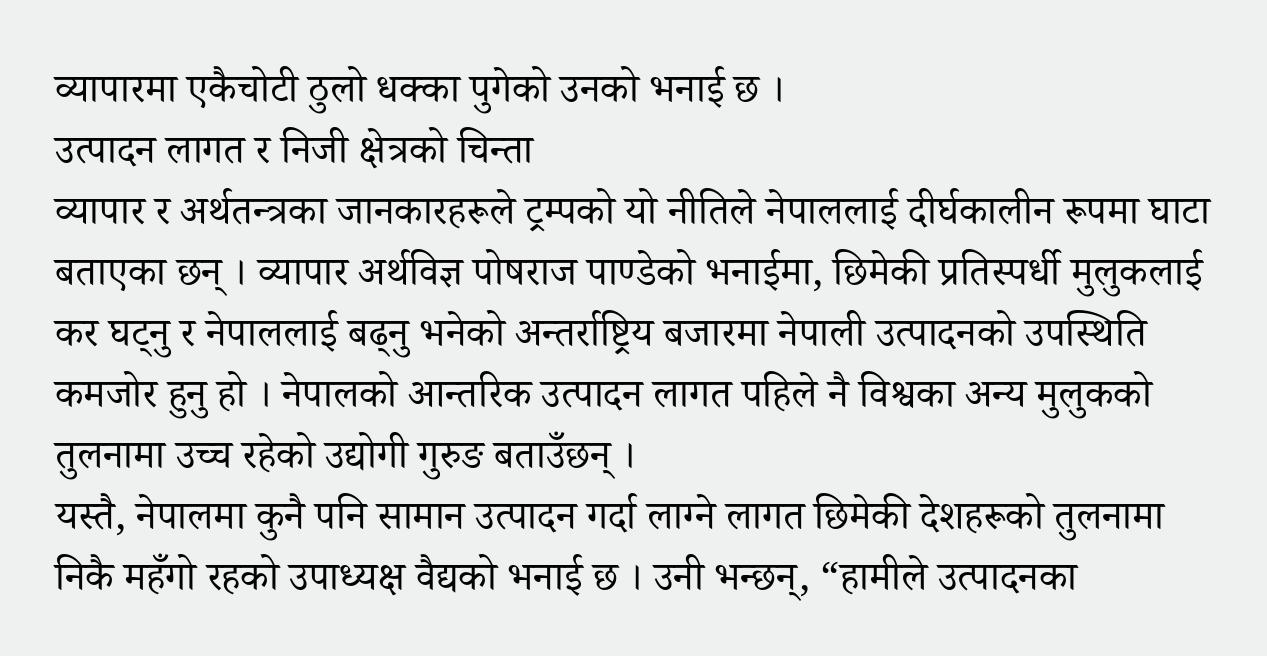व्यापारमा एकैचोटी ठुलो धक्का पुगेको उनको भनाई छ ।
उत्पादन लागत र निजी क्षेत्रको चिन्ता
व्यापार र अर्थतन्त्रका जानकारहरूले ट्रम्पको यो नीतिले नेपाललाई दीर्घकालीन रूपमा घाटा बताएका छन् । व्यापार अर्थविज्ञ पोषराज पाण्डेको भनाईमा, छिमेकी प्रतिस्पर्धी मुलुकलाई कर घट्नु र नेपाललाई बढ्नु भनेको अन्तर्राष्ट्रिय बजारमा नेपाली उत्पादनको उपस्थिति कमजोर हुनु हो । नेपालको आन्तरिक उत्पादन लागत पहिले नै विश्वका अन्य मुलुकको तुलनामा उच्च रहेको उद्योगी गुरुङ बताउँछन् ।
यस्तै, नेपालमा कुनै पनि सामान उत्पादन गर्दा लाग्ने लागत छिमेकी देशहरूको तुलनामा निकै महँगो रहको उपाध्यक्ष वैद्यको भनाई छ । उनी भन्छन्, “हामीले उत्पादनका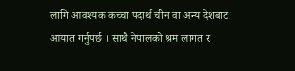लागि आवश्यक कच्चा पदार्थ चीन वा अन्य देशबाट आयात गर्नुपर्छ । साथै नेपालको श्रम लागत र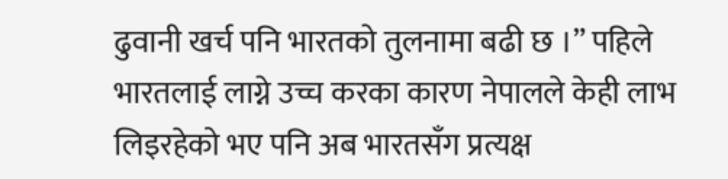ढुवानी खर्च पनि भारतको तुलनामा बढी छ ।” पहिले भारतलाई लाग्ने उच्च करका कारण नेपालले केही लाभ लिइरहेको भए पनि अब भारतसँग प्रत्यक्ष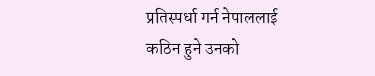प्रतिस्पर्धा गर्न नेपाललाई कठिन हुने उनको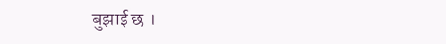बुझाई छ ।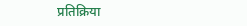प्रतिक्रिया